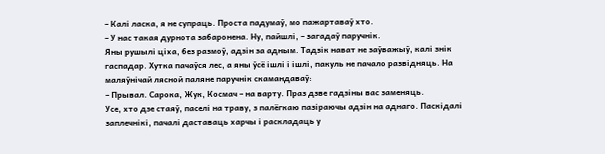– Калі ласка, я не супраць. Проста падумаў, мо пажартаваў хто.
– У нас такая дурнота забаронена. Ну, пайшлі, – загадаў паручнік.
Яны рушылі ціха, без размоў, адзін за адным. Тадзік нават не заўважыў, калі знік гаспадар. Хутка пачаўся лес, а яны ўсё ішлі і ішлі, пакуль не пачало развідняць. На маляўнічай лясной паляне паручнік скамандаваў:
– Прывал. Сарока, Жук, Космач – на варту. Праз дзве гадзіны вас заменяць.
Усе, хто дзе стаяў, паселі на траву, з палёгкаю пазіраючы адзін на аднаго. Паскідалі заплечнікі, пачалі даставаць харчы і раскладаць у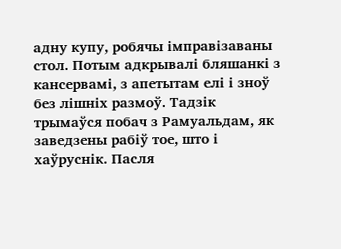адну купу, робячы імправізаваны стол. Потым адкрывалі бляшанкі з кансервамі, з апетытам елі і зноў без лішніх размоў. Тадзік трымаўся побач з Рамуальдам, як заведзены рабіў тое, што і хаўруснік. Пасля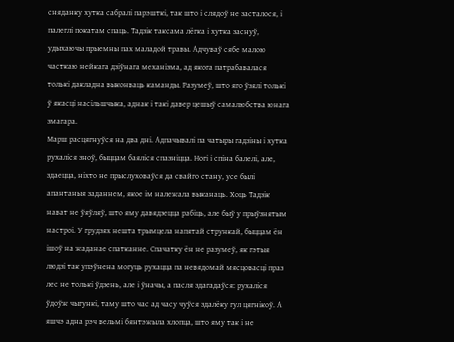сняданку хутка сабралі парэшткі, так што і слядоў не засталося, і палеглі покатам спаць. Тадзік таксама лёгка і хутка заснуў, удыхаючы прыемны пах маладой травы. Адчуваў сябе малою часткаю нейкага дзіўнага механізма, ад якога патрабавалася толькі дакладна выконваць каманды. Разумеў, што яго ўзялі толькі ў якасці насільшчыка, аднак і такі давер цешыў самалюбства юнага змагара.
Марш расцягнуўся на два дні. Адпачывалі па чатыры гадзіны і хутка рухаліся зноў, быццам баяліся спазніцца. Ногі і спіна балелі, але, здаецца, ніхто не прыслуховаўся да свайго стану, усе былі апантаныя заданнем, якое ім належала выканаць. Хоць Тадзік нават не ўяўляў, што яму давядзецца рабіць, але быў у прыўзнятым настроі. У грудзях нешта трымцела напятай стрункай, быццам ён ішоў на жаданае спатканне. Спачатку ён не разумеў, як гэтыя людзі так упэўнена могуць рухацца па невядомай мясцовасці праз лес не толькі ўдзень, але і ўначы, а пасля здагадаўся: рухаліся ўдоўж чыгункі, таму што час ад часу чуўся здалёку гул цягнікоў. А яшчэ адна рэч вельмі бянтэжыла хлопца, што яму так і не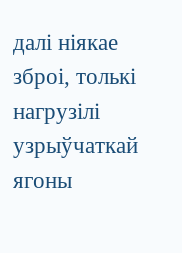далі ніякае зброі, толькі нагрузілі узрыўчаткай ягоны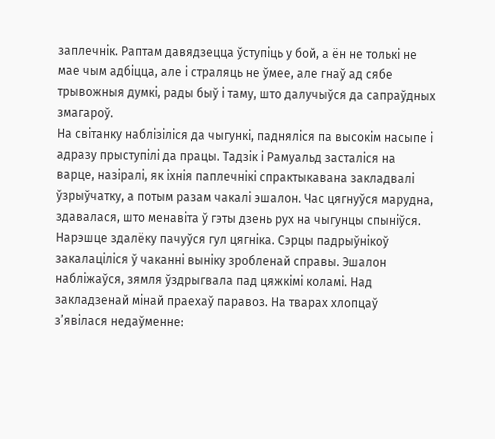заплечнік. Раптам давядзецца ўступіць у бой, а ён не толькі не мае чым адбіцца, але і страляць не ўмее, але гнаў ад сябе трывожныя думкі, рады быў і таму, што далучыўся да сапраўдных змагароў.
На світанку наблізіліся да чыгункі, падняліся па высокім насыпе і адразу прыступілі да працы. Тадзік і Рамуальд засталіся на варце, назіралі, як іхнія паплечнікі спрактыкавана закладвалі ўзрыўчатку, а потым разам чакалі эшалон. Час цягнуўся марудна, здавалася, што менавіта ў гэты дзень рух на чыгунцы спыніўся. Нарэшце здалёку пачуўся гул цягніка. Сэрцы падрыўнікоў закалаціліся ў чаканні выніку зробленай справы. Эшалон набліжаўся, зямля ўздрыгвала пад цяжкімі коламі. Над закладзенай мінай праехаў паравоз. На тварах хлопцаў з’явілася недаўменне: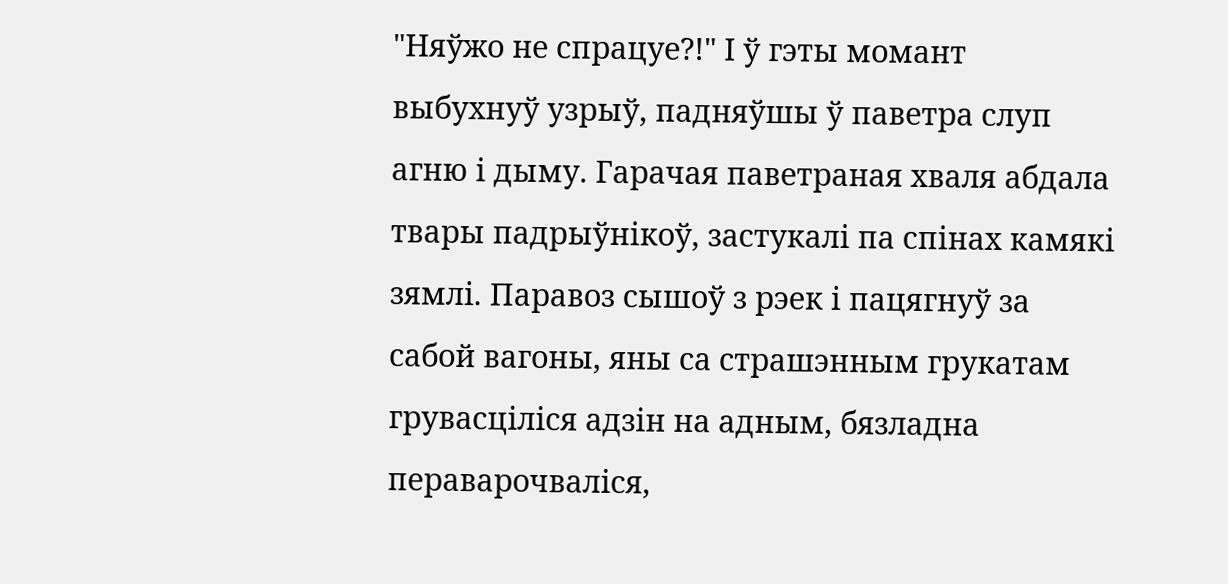"Няўжо не спрацуе?!" І ў гэты момант выбухнуў узрыў, падняўшы ў паветра слуп агню і дыму. Гарачая паветраная хваля абдала твары падрыўнікоў, застукалі па спінах камякі зямлі. Паравоз сышоў з рэек і пацягнуў за сабой вагоны, яны са страшэнным грукатам грувасціліся адзін на адным, бязладна пераварочваліся,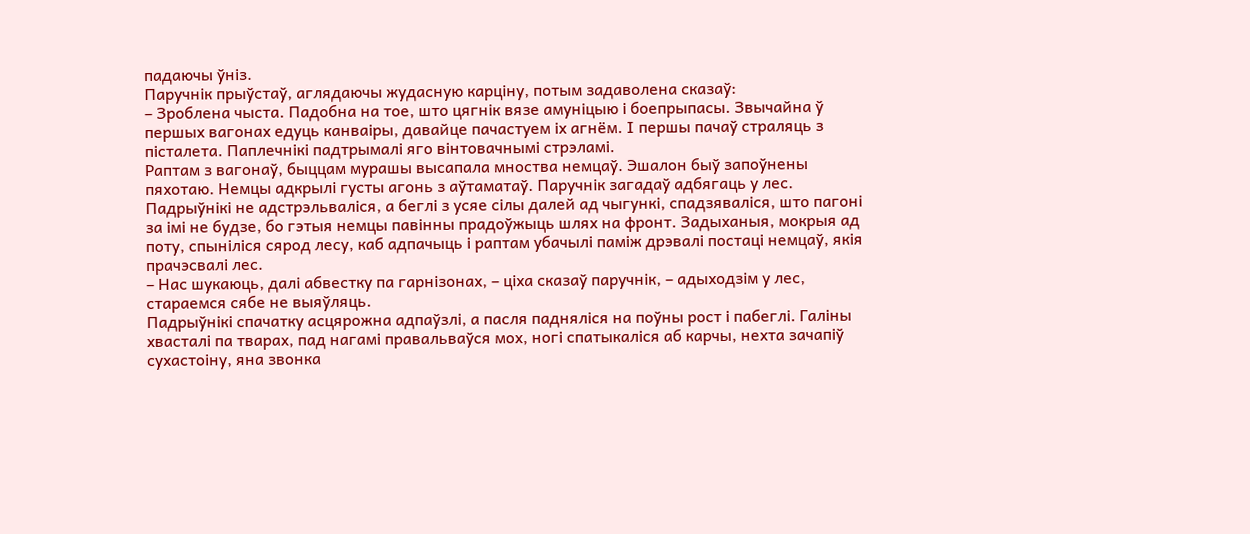падаючы ўніз.
Паручнік прыўстаў, аглядаючы жудасную карціну, потым задаволена сказаў:
– Зроблена чыста. Падобна на тое, што цягнік вязе амуніцыю і боепрыпасы. Звычайна ў першых вагонах едуць канваіры, давайце пачастуем іх агнём. І першы пачаў страляць з пісталета. Паплечнікі падтрымалі яго вінтовачнымі стрэламі.
Раптам з вагонаў, быццам мурашы высапала мноства немцаў. Эшалон быў запоўнены пяхотаю. Немцы адкрылі густы агонь з аўтаматаў. Паручнік загадаў адбягаць у лес. Падрыўнікі не адстрэльваліся, а беглі з усяе сілы далей ад чыгункі, спадзяваліся, што пагоні за імі не будзе, бо гэтыя немцы павінны прадоўжыць шлях на фронт. Задыханыя, мокрыя ад поту, спыніліся сярод лесу, каб адпачыць і раптам убачылі паміж дрэвалі постаці немцаў, якія прачэсвалі лес.
– Нас шукаюць, далі абвестку па гарнізонах, – ціха сказаў паручнік, – адыходзім у лес, стараемся сябе не выяўляць.
Падрыўнікі спачатку асцярожна адпаўзлі, а пасля падняліся на поўны рост і пабеглі. Галіны хвасталі па тварах, пад нагамі правальваўся мох, ногі спатыкаліся аб карчы, нехта зачапіў сухастоіну, яна звонка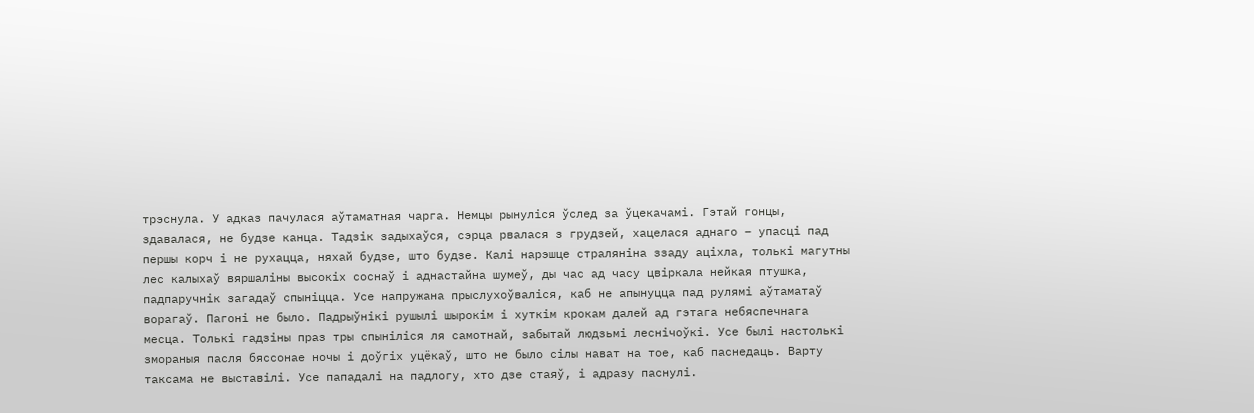трэснула. У адказ пачулася аўтаматная чарга. Немцы рынуліся ўслед за ўцекачамі. Гэтай гонцы, здавалася, не будзе канца. Тадзік задыхаўся, сэрца рвалася з грудзей, хацелася аднаго – упасці пад першы корч і не рухацца, няхай будзе, што будзе. Калі нарэшце страляніна ззаду аціхла, толькі магутны лес калыхаў вяршаліны высокіх соснаў і аднастайна шумеў, ды час ад часу цвіркала нейкая птушка, падпаручнік загадаў спыніцца. Усе напружана прыслухоўваліся, каб не апынуцца пад рулямі аўтаматаў ворагаў. Пагоні не было. Падрыўнікі рушылі шырокім і хуткім крокам далей ад гэтага небяспечнага месца. Толькі гадзіны праз тры спыніліся ля самотнай, забытай людзьмі леснічоўкі. Усе былі настолькі змораныя пасля бяссонае ночы і доўгіх уцёкаў, што не было сілы нават на тое, каб паснедаць. Варту таксама не выставілі. Усе пападалі на падлогу, хто дзе стаяў, і адразу паснулі.